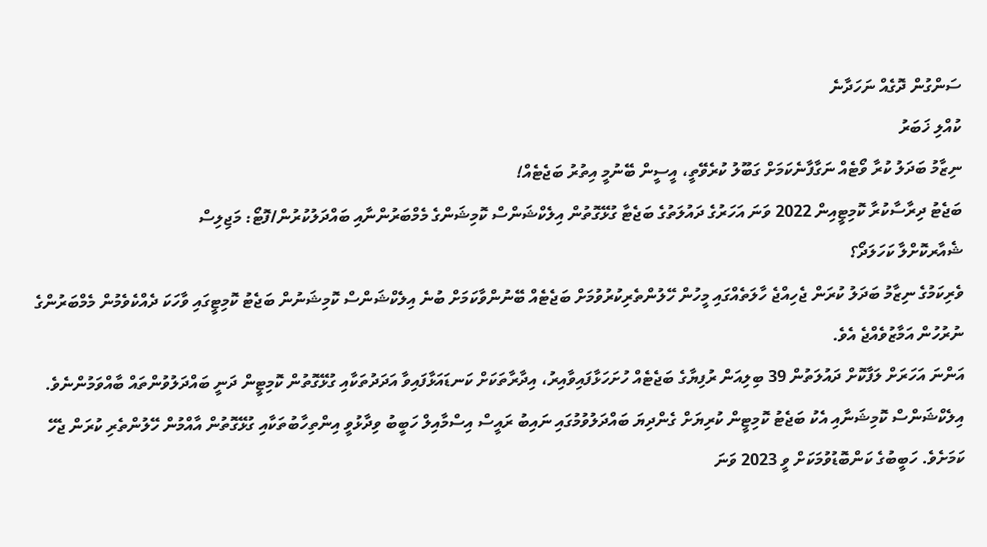ސަންގުން ދޮގެއް ނަހަދާނެ
ކުއްލި ޚަބަރު
ނިޒާމު ބަދަލު ކުރާ ވޯޓެއް ނަގާފާނެކަމަށް ގަބޫލު ކުރެވޭތީ، އީސީން ބޭނުމީ އިތުރު ބަޖެޓެއް!
ބަޖެޓު ދިރާސާކުރާ ކޮމިޓީއިން 2022 ވަނަ އަހަރުގެ ދައުލަތުގެ ބަޖެޓާ ގުޅޭގޮތުން އިލެކްޝަންސް ކޮމިޝަންގެ މެމްބަރުންނާއި ބައްދަލުކުރުން/ފޮޓޯ: މަޖިލިސް
ޝެއާރކޮށްލާ ކަހަލަދޯ؟
ވެރިކަމުގެ ނިޒާމު ބަދަލު ކުރަން ޖެހިއްޖެ ހާލަތެއްގައި މީހުން ހޭލުންތެރިކުރުވުމަށް ބަޖެޓެއް ބޭނުންވާކަމަށް ބުނެ އިލެކްޝަންސް ކޮމިޝަނުން ބަޖެޓު ކޮމިޓީގައި ވާހަކަ ދެއްކެވެމުން މެމްބަރުންގެ ނުރުހުން އަމާޒުވެއްޖެ އެވެ.
އަންނަ އަހަރަށް ލަފާކޮށް ދައުލަތުން 39 ބިލިއަން ރުފިޔާގެ ބަޖެޓެއް ހުށަހަޅާފައިވާއިރު، އިދާރާތަކަށް ކަނޑައަޅާފައިވާ އަދަދުތަކާއި ގުޅޭގޮތުން ކޮމިޓީން ދަނީ ބައްދަލުވުންތައް ބާއްވަމުންނެވެ. އިލެކްޝަންސް ކޮމިޝަނާއި އެކު ބަޖެޓު ކޮމިޓީން ކުރިޔަށް ގެންދިޔަ ބައްދަލުވުމުގައި ނައިބު ރައީސް އިސްމާއިލް ހަބީބު ވިދާޅުވީ އިންތިހާބުތަކާއި ގުޅޭގޮތުން އާއްމުން ހޭލުންތެރި ކުރަން ޖެހޭ ކަމަށެވެ. ހަބީބުގެ ކަންބޮޑުވުމަކަށް ވީ 2023 ވަނަ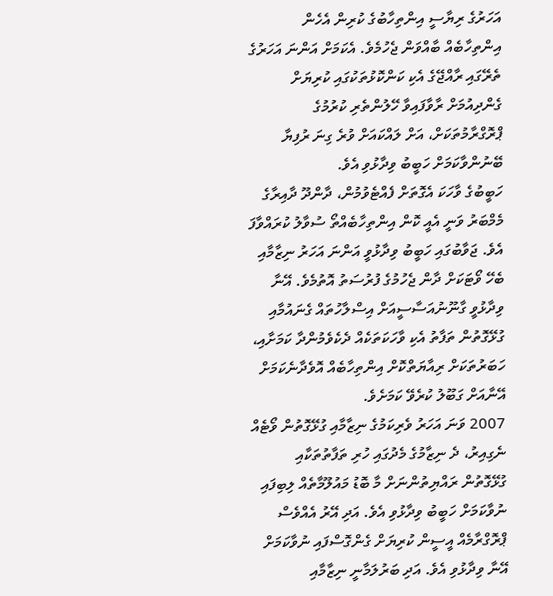އަހަރުގެ ރިޔާސީ އިންތިހާބުގެ ކުރިން އެހެން އިންތިހާބެއް ބާއްވަން ޖެހުމެވެ. އެކަމަށް އަންނަ އަހަރުގެ ތެރޭގައި ރާއްޖޭގެ އެކި ކަންކޮޅުތަކުގައި ކުރިޔަށް ގެންދިއުމަށް ރާވާފައިވާ ހޭލުންތެރި ކުރުމުގެ ޕްރޮގްރާމުތަކަށް، އަށް ލައްކައަށް ވުރެ ގިނަ ރުފިޔާ ބޭނުންވާކަމަށް ހަބީބު ވިދާޅުވި އެވެ.
ހަބީބުގެ ވާހަކަ އެގޮތަށް ފެއްޓެވުމުން، ދާންދޫ ދާއިރާގެ މެމްބަރު ވަނީ އެއީ ކޮން އިންތިހާބެއްތޯ ސުވާލު ކުރައްވާފަ އެވެ. ޖަވާބުގައި ހަބީބު ވިދާޅުވީ އަންނަ އަހަރު ނިޒާމާއި ބެހޭ ވޯޓަކަށް ދާން ޖެހުމުގެ ފުރުސަތު އޮތުމެވެ. އޭނާ ވިދާޅުވީ ގާނޫނުއަސާސީއަށް އިސްލާހުތައް ގެނައުމާއި ގުޅޭގޮތުން ތަފާތު އެކި ވާހަކަތަކެއް ދެކެވެމުންދާ ކަމަށާއި، ހަބަރުތަކަށް ރިއާޔަތްކޮށް އިންތިހާބެއް އޮވެދާނެކަމަށް އޭނާއަށް ގަބޫލު ކުރެވޭ ކަމަށެވެ.
2007 ވަނަ އަހަރު ވެރިކަމުގެ ނިޒާމާއި ގުޅޭގޮތުން ވޯޓެއް ނެގިއިރު، ދެ ނިޒާމުގެ މެދުގައި ހުރި ތަފާތުތަކާއި ގުޅޭގޮތުން ރައްޔިތުންނަށް މާ ބޮޑު މައުލޫމާތެއް ލިބިފައި ނުވާކަމަށް ހަބީބު ވިދާޅުވި އެވެ. އަދި އޭރު އެއްވެސް ޕްރޮގްރާމެއް އީސީން ކުރިޔަށް ގެންގޮސްފައި ނުވާކަމަށް އޭނާ ވިދާޅުވި އެވެ. އަދި ބަރުލަމާނީ ނިޒާމާއި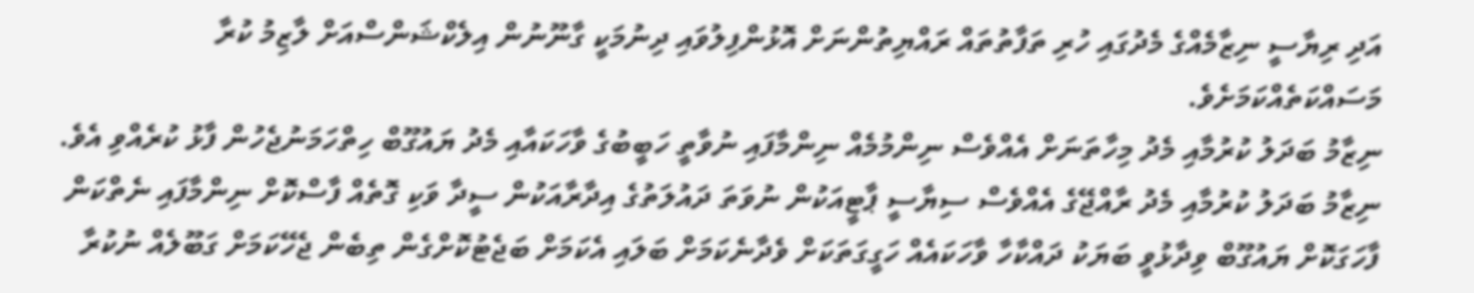އަދި ރިޔާސީ ނިޒާމެއްގެ މެދުގައި ހުރި ތަފާތުތައް ރައްޔިތުންނަށް އޮޅުންފިލުވައި ދިނުމަކީ ގާނޫނުން އިލެކްޝަންސްއަށް ލާޒިމު ކުރާ މަސައްކަތެއްކަމަށެވެ.
ނިޒާމު ބަދަލު ކުރުމާއި މެދު މިހާތަނަށް އެއްވެސް ނިންމުމެއް ނިންމާފައި ނުވާތީ ހަބީބުގެ ވާހަކައާއި މެދު ޔައުގޫބް ހިތްހަމަނުޖެހުން ފާޅު ކުރެއްވި އެވެ. ނިޒާމު ބަދަލު ކުރުމާއި މެދު ރާއްޖޭގެ އެއްވެސް ސިޔާސީ ޕާޓީއަކުން ނުވަތަ ދައުލަތުގެ އިދާރާއަކުން ސީދާ ވަކި ގޮތެއް ފާސްކޮށް ނިންމާފައި ނެތްކަން ފާހަގަކޮށް ޔައުގޫބް ވިދާޅުވީ ބަޔަކު ދައްކާހާ ވާހަކައެއް ހަގީގަތަކަށް ވެދާނެކަމަށް ބަލައި އެކަމަށް ބަޖެޓުކޮށްގެން ތިބެން ޖެހޭކަމަށް ގަބޫލެއް ނުކުރާ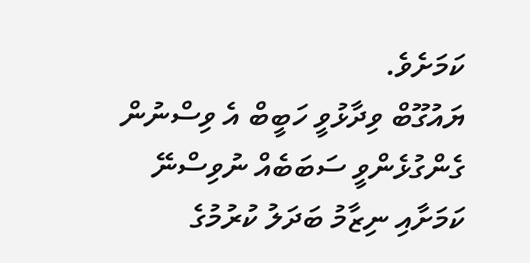ކަމަށެވެ.
ޔައުގޫބް ވިދާޅުވީ ހަބީބް އެ ވިސްނުން ގެންގުޅެންވީ ސަބަބެއް ނުވިސްނޭ ކަމަށާއި ނިޒާމު ބަދަލު ކުރުމުގެ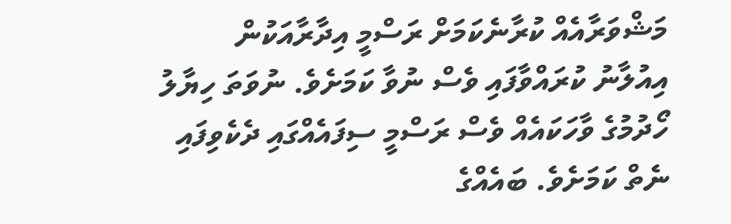މަޝްވަރާއެއް ކުރާނެކަމަށް ރަސްމީ އިދާރާއަކުން އިއުލާނު ކުރައްވާފައި ވެސް ނުވާ ކަމަށެވެ. ނުވަތަ ހިޔާލު ހޯދުމުގެ ވާހަކައެއް ވެސް ރަސްމީ ސިފައެއްގައި ދެކެވިފައި ނެތް ކަމަށެވެ. ބައެއްގެ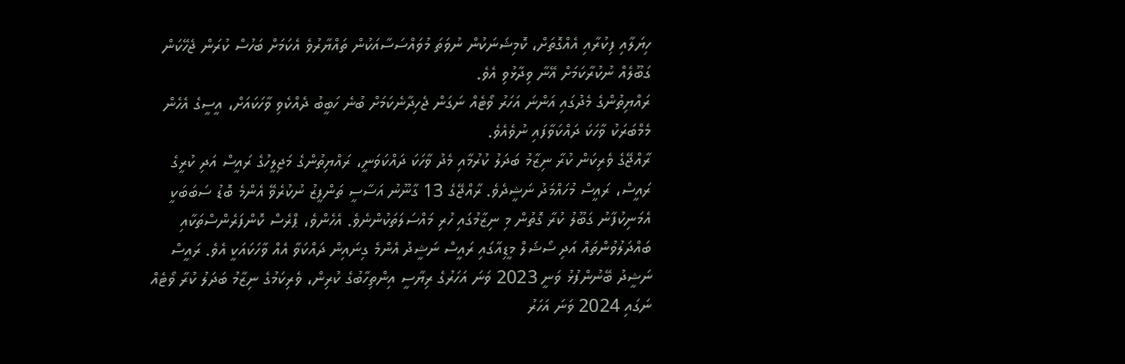ހިޔަލާއި ފިކުރާއި އެއްގޮތަށް، ކޮމިޝަނަކުން ނުވަތަ މުވައްސަސާއަކުން ތައްޔާރުވެ އެކަމަށް ބަހުސް ކުރަން ޖެހޭކަން ގަބޫލެއް ނުކުރާކަމަށް އޭނާ ވިދާޅުވި އެވެ.
ރައްޔިތުންގެ މެދުގައި އަންނަ އަހަރު ވޯޓެއް ނަގަން ޖެހިދާނެކަމަށް ބުނެ ހަބީބު ދެއްކެވި ވާހަކައަށް، އީސީގެ އެހެން މެމްބަރަކު ވާހަކަ ދައްކަވާފައި ނުވެއެވެ.
ރާއްޖޭގެ ވެރިކަން ކުރާ ނިޒާމު ބަދަލު ކުރުމާއި މެދު ވާހަކަ ދައްކަވަނީ، ރައްޔިތުންގެ މަޖިލީހުގެ ރައީސް އަދި ކުރީގެ ރައީސް، ރައީސް މުހައްމަދު ނަޝީދެވެ. ރާއްޖޭގެ 13 ގާނޫނު އަސާސީ ތަންފީޒު ނުކުރެވޭ އެންމެ ބޮޑު ސަބަބަކީ އެމަނިކުފާނު ގަބޫލު ކުރާ ގޮތުން މި ނިޒާމުގައި ހުރި މައްސަލަތަކުންނެވެ. އެހެންވެ، ޕްރެސް ކޮންފަރެންސްތަކާއި ބައްދަލުވުންތައް އަދި ސޯޝަލް މީޑިއާގައި ރައީސް ނަޝީދު އެންމެ ގިނައިން ދައްކަވާ އެއް ވާހަކައަކީ އެވެ. ރައީސް ނަޝީދު ބޭނުންފުޅު ވަނީ 2023 ވަނަ އަހަރުގެ ރިޔާސީ އިންތިހާބުގެ ކުރިން، ވެރިކަމުގެ ނިޒާމު ބަދަލު ކުރާ ވޯޓެއް ނަގައި 2024 ވަނަ އަހަރު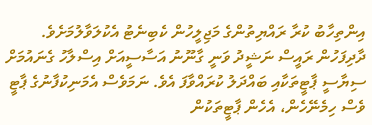އިންތިހާބު ކުރާ ރައްޔިތުންގެ މަޖިލީހުން ކެބިނެޓު އެކުލަވާލުމަށެވެ.
ދާދިފަހުން ރައީސް ނަޝީދު ވަނީ ގާނޫނު އަސާސީއަށް އިސްލާހު ގެނައުމަށް ސިޔާސީ ޕާޓީތަކާއި ބައްދަލު ކުރައްވާފަ އެވެ. ނަމަވެސް އެމަނިކުފާނުގެ ޕާޓީ ވެސް ހިމެނޭހެން، އެހެން ޕާޓީތަކުން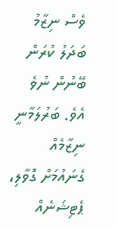ވެސް ނިޒާމު ބަދަލު ކުރަން ބޭނުން ނުވެ އެވެ. ބަރުލަމާނީ ނިޒާމެއް ގެނައުމަށް ގޮވާލި، ޕެޓިޝަނެއް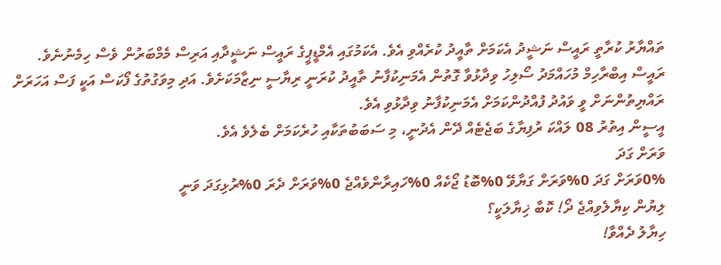ތައްޔާރު ކުރާތީ ރައީސް ނަޝީދު އެކަމަށް ތާއީދު ކުރެއްވި އެވެ. އެކަމުގައި އެމްޑީޕީގެ ރައީސް ނަޝީދާއި އަރިސް މެމްބަރުން ވެސް ހިމެނުނެވެ.
ރައީސް އިބްރާހިމް މުހައްމަދު ސޯލިހު ވިދާޅުވާ ގޮތުން އެމަނިކުފާނު ތާއީދު ކުރަނީ ރިޔާސީ ނިޒާމަކަށެވެ. އަދި މިވަގުތުގެ ފޯކަސް އަކީ ފަސް އަހަރަށް ރައްޔިތުންނަށް ވީ ވައުދު ފުއްދުންކަމަށް އެމަނިކުފާނު ވިދާޅުވި އެވެ.
އީސީން އިތުރު 08 ލައްކަ ރުފިޔާގެ ބަޖެޓެއް ދޭން އެދުނީ، މި ސަބަބުތަކާއި ހުރެކަމަށް ބެލެވެ އެވެ.
ވަރަށް ގަދަ
0%ވަރަށް ގަދަ 0%ވަރަށް ގަޔާވޭ 0%ބޮޑު ޖޯކެއް 0%ހައިރާންވެއްޖެ 0%ވަރަށް ދެރަ 0%ރުޅިގަދަ ވަނީ
ލިޔުން ކިޔާލެވިއްޖެ ދޯ! ކޮބާ ޚިޔާލަކީ؟
ހިޔާލު ދެއްވާ!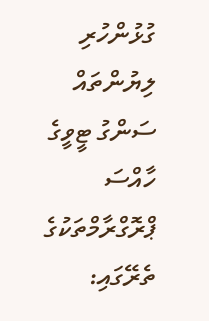ގުޅުންހުރި ލިޔުންތައް
ސަންގު ޓީވީގެ ހާއްސަ ޕްރޮގްރާމްތަކުގެ ތެރޭގައި: